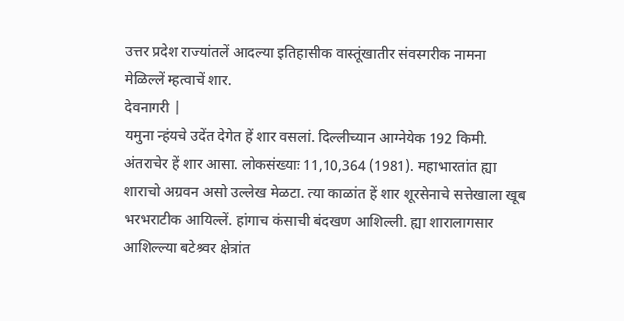उत्तर प्रदेश राज्यांतलें आदल्या इतिहासीक वास्तूंखातीर संवस्गरीक नामना मेळिल्लें म्हत्वाचें शार.
देवनागरी |
यमुना न्हंयचे उदेंत देगेत हें शार वसलां. दिल्लीच्यान आग्नेयेक 192 किमी. अंतराचेर हें शार आसा. लोकसंख्याः 11,10,364 (1981). महाभारतांत ह्या शाराचो अग्रवन असो उल्लेख मेळटा. त्या काळांत हें शार शूरसेनाचे सत्तेखाला खूब भरभराटीक आयिल्लें. हांगाच कंसाची बंदखण आशिल्ली. ह्या शारालागसार आशिल्ल्या बटेश्र्वर क्षेत्रांत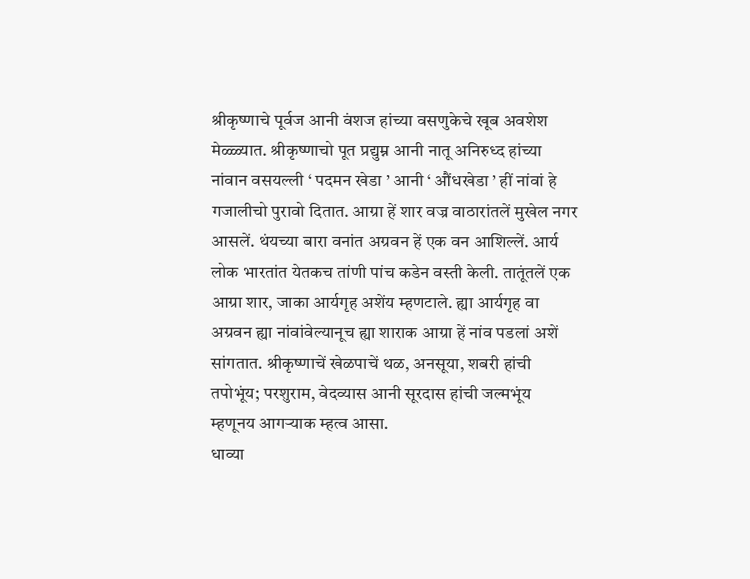श्रीकृष्णाचे पूर्वज आनी वंशज हांच्या वसणुकेचे खूब अवशेश मेळ्ळ्यात. श्रीकृष्णाचो पूत प्रद्युम्न आनी नातू अनिरुध्द हांच्या नांवान वसयल्ली ‘ पदमन खेडा ’ आनी ‘ औंधखेडा ’ हीं नांवां हे गजालीचो पुरावो दितात. आग्रा हें शार वज्र वाठारांतलें मुखेल नगर आसलें. थंयच्या बारा वनांत अग्रवन हें एक वन आशिल्लें. आर्य लोक भारतांत येतकच तांणी पांच कडेन वस्ती केली. तातूंतलें एक आग्रा शार, जाका आर्यगृह अशेंय म्हणटाले. ह्या आर्यगृह वा अग्रवन ह्या नांवांवेल्यानूच ह्या शाराक आग्रा हें नांव पडलां अशें सांगतात. श्रीकृष्णाचें खेळपाचें थळ, अनसूया, शबरी हांची तपोभूंय; परशुराम, वेदव्यास आनी सूरदास हांची जल्मभूंय म्हणूनय आगऱ्याक म्हत्व आसा.
धाव्या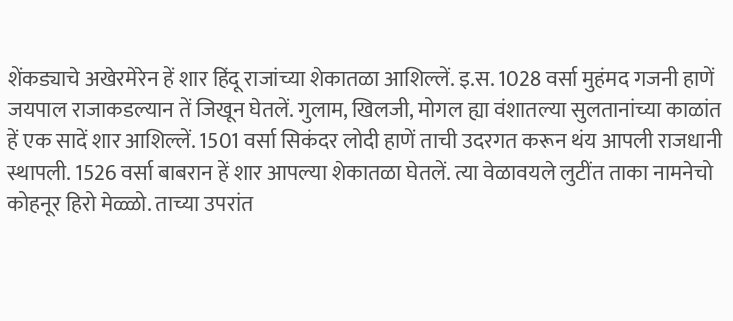शेंकड्याचे अखेरमेरेन हें शार हिंदू राजांच्या शेकातळा आशिल्लें. इ.स. 1028 वर्सा मुहंमद गजनी हाणें जयपाल राजाकडल्यान तें जिखून घेतलें. गुलाम, खिलजी, मोगल ह्या वंशातल्या सुलतानांच्या काळांत हें एक सादें शार आशिल्लें. 1501 वर्सा सिकंदर लोदी हाणें ताची उदरगत करून थंय आपली राजधानी स्थापली. 1526 वर्सा बाबरान हें शार आपल्या शेकातळा घेतलें. त्या वेळावयले लुटींत ताका नामनेचो कोहनूर हिरो मेळ्ळो. ताच्या उपरांत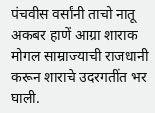पंचवीस वर्सांनी ताचो नातू अकबर हाणें आग्रा शाराक मोगल साम्राज्याची राजधानी करून शाराचे उदरगतींत भर घाली.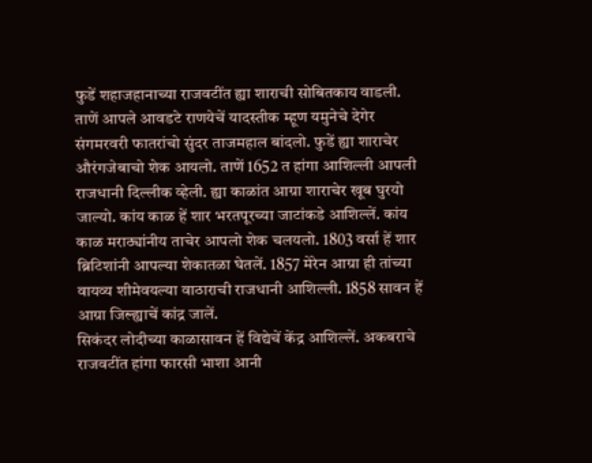फुडें शहाजहानाच्या राजवटींत ह्या शाराची सोबितकाय वाडली. ताणें आपले आवडटे राणयेचें यादस्तीक म्हूण यमुनेचे देगेर संगमरवरी फातरांचो सुंदर ताजमहाल बांदलो. फुडें ह्या शाराचेर औरंगजेबाचो शेक आयलो. ताणें 1652 त हांगा आशिल्ली आपली राजधानी दिल्लीक व्हेली. ह्या काळांत आग्रा शाराचेर खूब घुरयो जाल्यो. कांय काळ हें शार भरतपूरच्या जाटांकडे आशिल्लें. कांय काळ मराठ्यांनीय ताचेर आपलो शेक चलयलो. 1803 वर्सा हें शार ब्रिटिशांनी आपल्या शेकातळा घेतलें. 1857 मेरेन आग्रा ही तांच्या वायव्य शीमेवयल्या वाठाराची राजधानी आशिल्ली. 1858 सावन हें आग्रा जिल्ह्याचें कांद्र जालें.
सिकंदर लोदीच्या काळासावन हें विद्येचें केंद्र आशिल्लें. अकबराचे राजवटींत हांगा फारसी भाशा आनी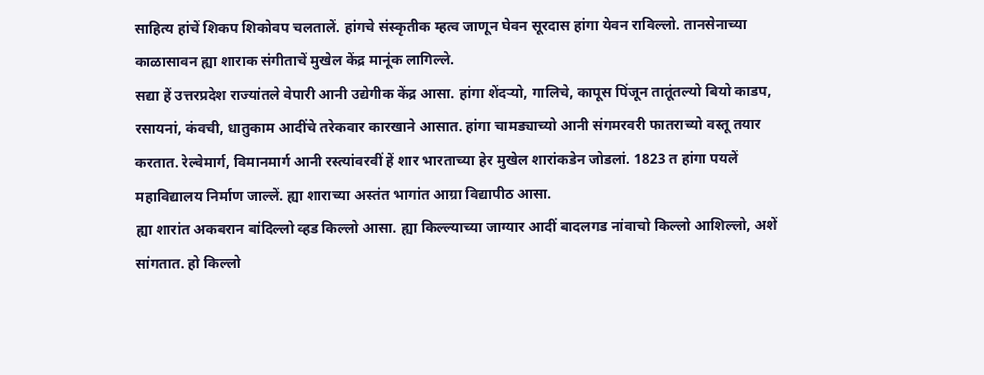साहित्य हांचें शिकप शिकोवप चलतालें. हांगचे संस्कृतीक म्हत्व जाणून घेवन सूरदास हांगा येवन राविल्लो. तानसेनाच्या काळासावन ह्या शाराक संगीताचें मुखेल केंद्र मानूंक लागिल्ले.
सद्या हें उत्तरप्रदेश राज्यांतले वेपारी आनी उद्येगीक केंद्र आसा. हांगा शेंदऱ्यो, गालिचे, कापूस पिंजून तातूंतल्यो बियो काडप, रसायनां, कंवची, धातुकाम आदींचे तरेकवार कारखाने आसात. हांगा चामड्याच्यो आनी संगमरवरी फातराच्यो वस्तू तयार करतात. रेल्वेमार्ग, विमानमार्ग आनी रस्त्यांवरवीं हें शार भारताच्या हेर मुखेल शारांकडेन जोडलां. 1823 त हांगा पयलें महाविद्यालय निर्माण जाल्लें. ह्या शाराच्या अस्तंत भागांत आग्रा विद्यापीठ आसा.
ह्या शारांत अकबरान बांदिल्लो व्हड किल्लो आसा. ह्या किल्ल्याच्या जाग्यार आदीं बादलगड नांवाचो किल्लो आशिल्लो, अशें सांगतात. हो किल्लो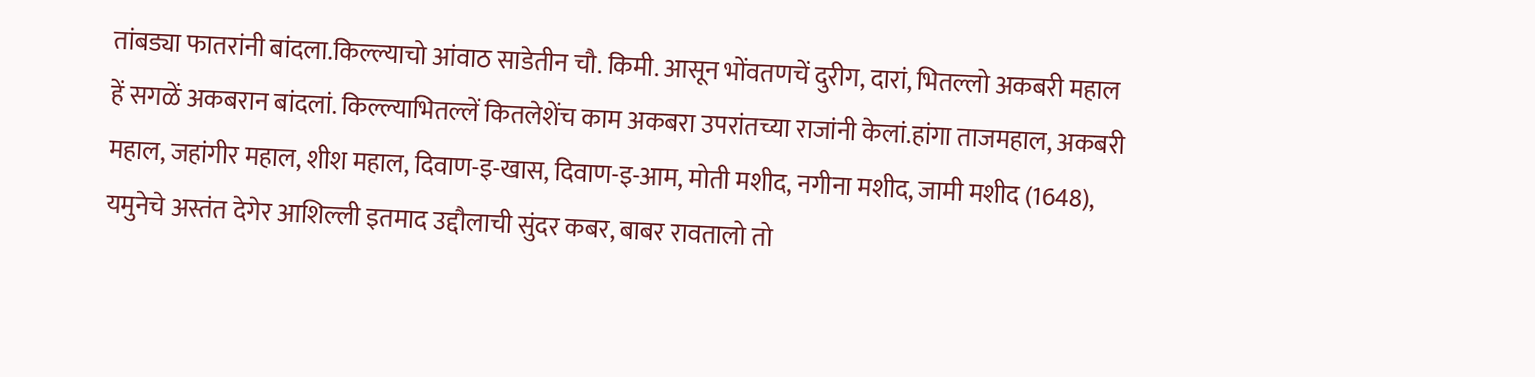तांबड्या फातरांनी बांदला.किल्ल्याचो आंवाठ साडेतीन चौ. किमी. आसून भोंवतणचें दुरीग, दारां, भितल्लो अकबरी महाल हें सगळें अकबरान बांदलां. किल्ल्याभितल्लें कितलेशेंच काम अकबरा उपरांतच्या राजांनी केलां.हांगा ताजमहाल, अकबरी महाल, जहांगीर महाल, शीश महाल, दिवाण-इ-खास, दिवाण-इ-आम, मोती मशीद, नगीना मशीद, जामी मशीद (1648), यमुनेचे अस्तंत देगेर आशिल्ली इतमाद उद्दौलाची सुंदर कबर, बाबर रावतालो तो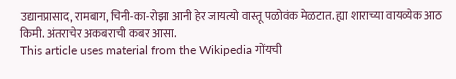उद्यानप्रासाद, रामबाग, चिनी-का-रोझा आनी हेर जायत्यो वास्तू पळोवंक मेळटात. ह्या शाराच्या वायव्येक आठ किमी. अंतराचेर अकबराची कबर आसा.
This article uses material from the Wikipedia गोंयची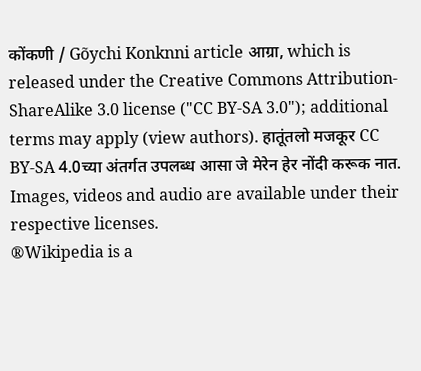कोंकणी / Gõychi Konknni article आग्रा, which is released under the Creative Commons Attribution-ShareAlike 3.0 license ("CC BY-SA 3.0"); additional terms may apply (view authors). हातूंतलो मजकूर CC BY-SA 4.0च्या अंतर्गत उपलब्ध आसा जे मेरेन हेर नोंदी करूक नात. Images, videos and audio are available under their respective licenses.
®Wikipedia is a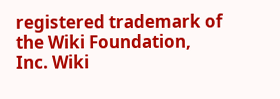registered trademark of the Wiki Foundation, Inc. Wiki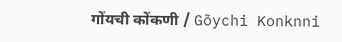गोंयची कोंकणी / Gõychi Konknni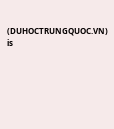(DUHOCTRUNGQUOC.VN) is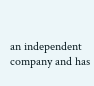an independent company and has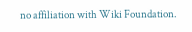no affiliation with Wiki Foundation.